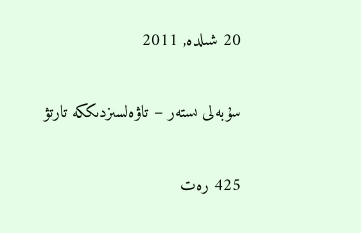20 شىلدە, 2011

سۇبەلى ىستەر – تاۋەلسىزدىككە تارتۋ

425 رەت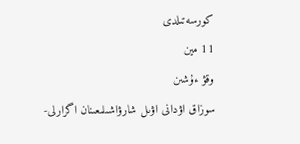كورسەتىلدى
11 مين
وقۋ ءۇشىن
سوزاق اۋدانى اۋىل شارۋاشىلىعىنان اگرارلى-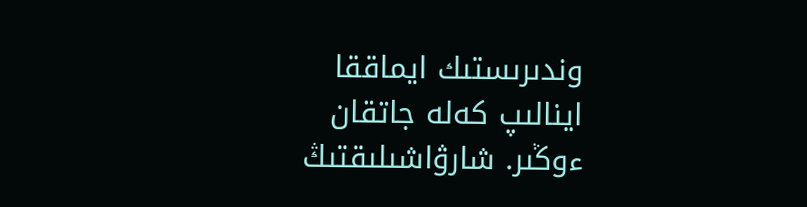وندىرىستىك ايماققا اينالىپ كەلە جاتقان ءوڭىر. شارۋاشىلىقتىڭ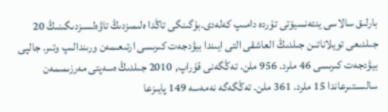بارلىق سالاسى ينتەنسيۆتى تۇردە دامىپ كەلەدى.بۇگىنگى تاڭدا ەلىمىزدىڭ تاۋەلسىزدىگىنىڭ 20 جىلدىعى تويلاناتىن جىلدىڭ العاشقى التى ايىندا بيۋدجەت كىرىسى ارتىعىمەن ورىندالىپ وتىر. جالپى بيۋدجەت كىرىسى 46 ملرد. 956 ملن. تەڭگەنى قۇراپ, 2010 جىلدىڭ ەسەپتى مەرزىمىمەن سالىستىرعاندا 15 ملرد. 361 ملن. تەڭگەگە نەمەسە 149 پايىزعا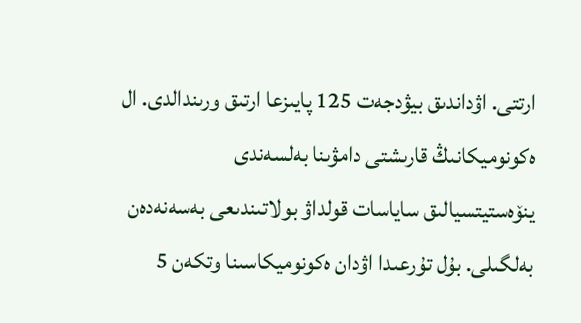ارتتى. اۋداندىق بيۋدجەت 125 پايىزعا ارتىق ورىندالدى. ال ەكونوميكانىڭ قارىشتى دامۋىنا بەلسەندى ينۆەستيتسيالىق ساياسات قولداۋ بولاتىندىعى بەسەنەدەن بەلگىلى. بۇل تۇرعىدا اۋدان ەكونوميكاسىنا وتكەن 5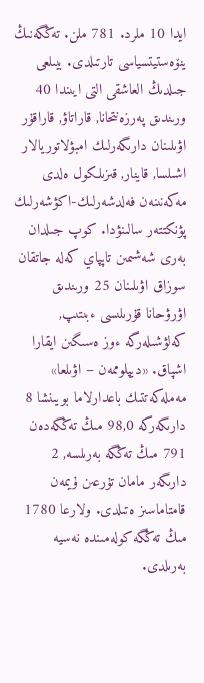ايدا 10 ملرد. 781 ملن. تەڭگەنىڭ ينۆەستيتسياسى تارتىلدى. بيىلعى جىلدىڭ العاشقى التى ايىندا 40 ورىندىق پەرزەنتحانا, قاراتاۋ, قاراقۇر اۋىلىنان دارىگەرلىك امبۋلاتوريالار اشىلسا, قاينار, قىزىلكول ەلدى مەكەنىنەن فەلدشەرلىك-اكۋشەرلىك پۋنكتتەر سالىنۋدا. كوپ جىلدان بەرى شەشىمىن تاپپاي كەلە جاتقان سوزاق اۋىلىنان 25 ورىندىق اۋرۋحانا قۇرىلىسى ءبىتىپ, كەلۋشىلەرگە ءوز ەسىگىن ايقارا اشپاق. «ديپلوممەن – اۋىلعا» مەملەكەتتىك باعدارلاما بويىنشا 8 دارىگەرگە 98,0 مىڭ تەڭگەدەن 791 مىڭ تەڭگە بەرىلسە, 2 دارىگەر مامان تۇرعىن ۇيمەن قامتاماسىز ەتىلدى. ولارعا 1780 مىڭ تەڭگە كولەمىندە نەسيە بەرىلدى.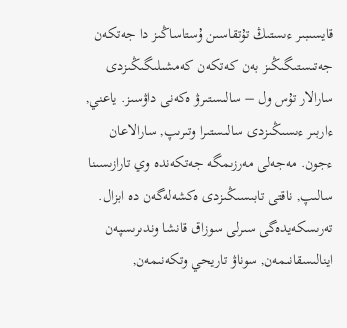قايسىبىر ءىستىڭ تۇتقاسىن ۇستاساڭىز دا جەتكەن جەتىستىگىڭىز بەن كەتكەن كەمشىلىگىڭىزدى سارالار تۇس ول – سالىستىرۋ ەكەنى داۋسىز. ياعني, ءاربىر ءىسىڭىزدى سالىستىرا وتىرىپ, سارالاعان ءجون. مەجەلى مەرزىمگە جەتكەندە وي تارازىسىنا سالىپ, ناقتى تابىسىڭىزدى ەكشەلەگەن دە ابزال. تەرىسكەيدەگى سىرلى سوزاق قانشا وندىرىسپەن اينالىسقانىمەن, سوناۋ تاريحي وتكەنىمەن,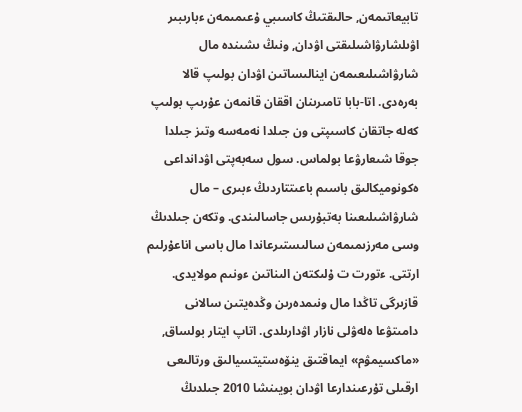تابيعاتىمەن, حالىقتىڭ كاسىبي ۇعىمىمەن ءبارىبىر اۋىلشارۋاشىلىقتى اۋدان, ونىڭ ىشىندە مال شارۋاشىلىعىمەن اينالىساتىن اۋدان بولىپ قالا بەرەدى. اتا-بابا تامىرىنان اققان قانمەن عۇرىپ بولىپ كەلە جاتقان كاسىپتى ون جىلدا نەمەسە وتىز جىلدا جوقا شىعارۋعا بولماس. سول سەبەپتى اۋدانداعى ەكونوميكالىق باسىم باعىتتاردىڭ ءبىرى – مال شارۋاشىلىعىنا بەتبۇرىس جاسالىندى. وتكەن جىلدىڭ وسى مەرزىمىمەن سالىستىرعاندا مال باسى اناعۇرلىم ارتتى. ءتورت ت ۇلىكتەن الىناتىن ءونىم مولايدى. قازىرگى تاڭدا مال ونىمدەرىن وڭدەيتىن سالانى دامىتۋعا ەلەۋلى نازار اۋدارىلدى. اتاپ ايتار بولساق, «ماكسيمۋم» ايماقتىق ينۆەستيتسيالىق ورتالىعى ارقىلى تۇرعىندارعا اۋدان بويىنشا 2010 جىلدىڭ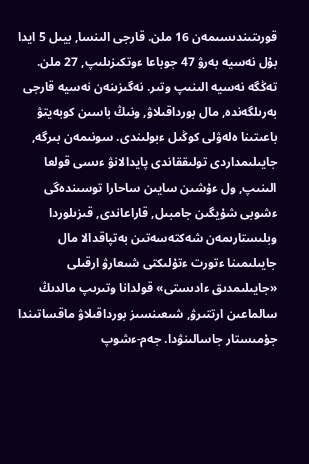قورىتىندىسىمەن 16 ملن. قارجى الىنسا, بيىل 5 ايدا بۇل نەسيە بەرۋ 47 جوباعا ءوتكىزىلىپ, 27 ملن. تەڭگە نەسيە الىنىپ وتىر. نەگىزىنەن نەسيە قارجى بەرىلگەندە, مال بورداقىلاۋ, ونىڭ باسىن كوبەيتۋ باعىتىنا ەلەۋلى كوڭىل ءبولىندى. سونىمەن بىرگە, جايىلىمداردى تولىققاندى پايدالانۋ ءىسى قولعا الىنىپ, ول ءۇشىن سايىن ساحارا توسىندەگى ءشوبى شۇيگىن جامبىل, قاراعاندى, قىزىلوردا وبلىستارىمەن شەكتەسەتىن بەتپاقدالا مال جايىلىمىنا ءتورت ءتۇلىكتى شىعارۋ ارقىلى «جايىلىمدىق ءادىستى» قولدانا وتىرىپ مالدىڭ سالماعىن ارتتىرۋ, شىعىنسىز بورداقىلاۋ ماقساتىندا جۇمىستار جاسالىنۋدا. جەم-ءشوپ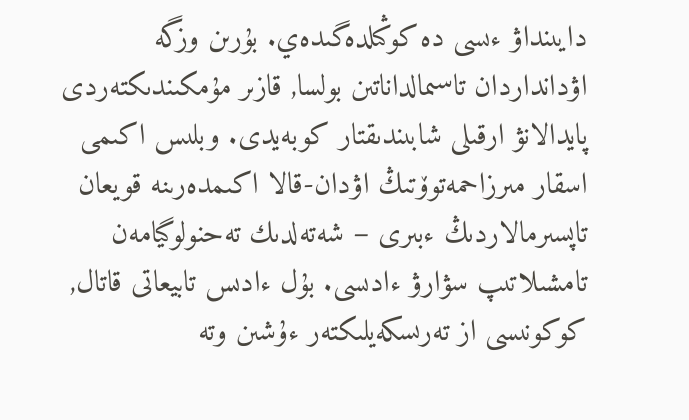دايىنداۋ ءىسى دە كوڭىلدەگىدەي. بۇرىن وزگە اۋدانداردان تاسىمالداناتىن بولسا, قازىر مۇمكىندىكتەردى پايدالانۋ ارقىلى شابىندىقتار كوبەيدى. وبلىس اكىمى اسقار مىرزاحمەتوۆتىڭ اۋدان-قالا اكىمدەرىنە قويعان تاپسىرمالاردىڭ ءبىرى – شەتەلدىك تەحنولوگيامەن تامشىلاتىپ سۋارۋ ءادىسى. بۇل ءادىس تابيعاتى قاتال, كوكونىسى از تەرىسكەيلىكتەر ءۇشىن وتە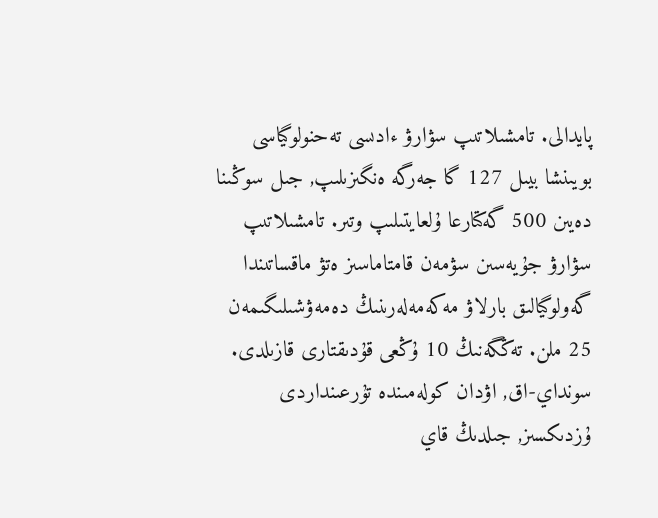پايدالى. تامشىلاتىپ سۋارۋ ءادىسى تەحنولوگياسى بويىنشا بيىل 127 گا جەرگە ەنگىزىلىپ, جىل سوڭىنا دەيىن 500 گەكتارعا ۇلعايتىلىپ وتىر. تامشىلاتىپ سۋارۋ جۇيەسىن سۋمەن قامتاماسىز ەتۋ ماقساتىندا گەولوگيالىق بارلاۋ مەكەمەلەرىنىڭ دەمەۋشىلىگىمەن 25 ملن. تەڭگەنىڭ 10 ۇڭعى قۇدىقتارى قازىلدى. سونداي-اق, اۋدان كولەمىندە تۇرعىنداردى ۇزدىكسىز, جىلدىڭ قاي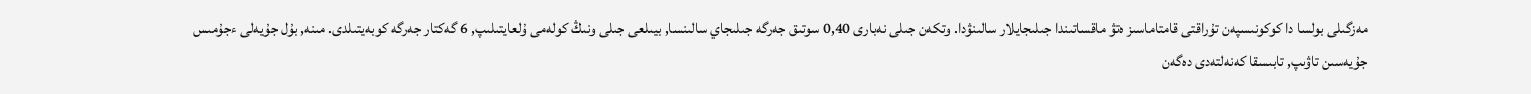مەزگىلى بولسا دا كوكونىسپەن تۇراقتى قامتاماسىز ەتۋ ماقساتىندا جىلىجايلار سالىنۋدا. وتكەن جىلى نەبارى 0,40 سوتىق جەرگە جىلىجاي سالىنسا, بيىلعى جىلى ونىڭ كولەمى ۇلعايتىلىپ, 6 گەكتار جەرگە كوبەيتىلدى. مىنە, بۇل جۇيەلى ءجۇمىس جۇيەسىن تاۋىپ, تابىسقا كەنەلتەدى دەگەن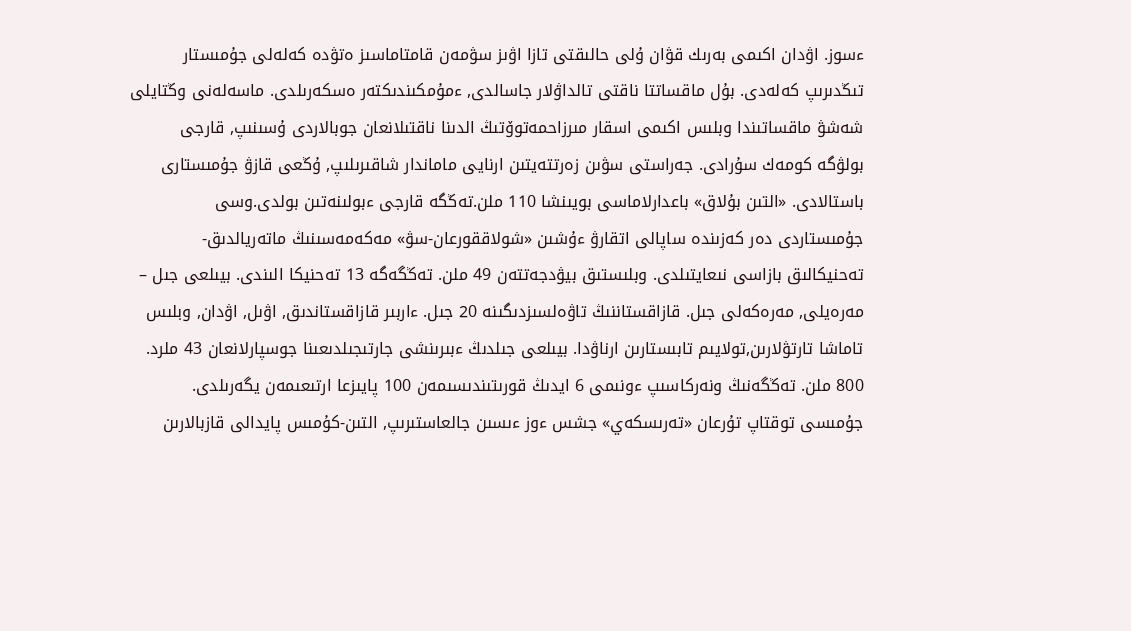ءسوز. اۋدان اكىمى بەرىك قۋان ۇلى حالىقتى تازا اۋىز سۋمەن قامتاماسىز ەتۋدە كەلەلى جۇمىستار تىڭدىرىپ كەلەدى. بۇل ماقساتتا ناقتى تالداۋلار جاسالدى, ءمۇمكىندىكتەر ەسكەرىلدى. ماسەلەنى وڭتايلى شەشۋ ماقساتىندا وبلىس اكىمى اسقار مىرزاحمەتوۆتىڭ الدىنا ناقتىلانعان جوبالاردى ۇسىنىپ, قارجى بولۋگە كومەك سۇرادى. جەراستى سۋىن زەرتتەيتىن ارنايى ماماندار شاقىرىلىپ, ۇڭعى قازۋ جۇمىستارى باستالادى. «التىن بۇلاق» باعدارلاماسى بويىنشا 110 ملن.تەڭگە قارجى ءبولىنەتىن بولدى.وسى جۇمىستاردى دەر كەزىندە ساپالى اتقارۋ ءۇشىن «شولاققورعان-سۋ» مەكەمەسىنىڭ ماتەريالدىق-تەحنيكالىق بازاسى نىعايتىلدى. وبلىستىق بيۋدجەتتەن 49 ملن. تەڭگەگە 13 تەحنيكا الىندى. بيىلعى جىل – مەرەيلى, مەرەكەلى جىل. قازاقستاننىڭ تاۋەلسىزدىگىنە 20 جىل. ءاربىر قازاقستاندىق, اۋىل, اۋدان, وبلىس تاماشا تارتۋلارىن,تولايىم تابىستارىن ارناۋدا. بيىلعى جىلدىڭ ءبىرىنشى جارتىجىلدىعىنا جوسپارلانعان 43 ملرد. 800 ملن. تەڭگەنىڭ ونەركاسىپ ءونىمى 6 ايدىڭ قورىتىندىسىمەن 100 پايىزعا ارتىعىمەن يگەرىلدى. جۇمىسى توقتاپ تۇرعان «تەرىسكەي» جشس ءوز ءىسىن جالعاستىرىپ, التىن-كۇمىس پايدالى قازبالارىن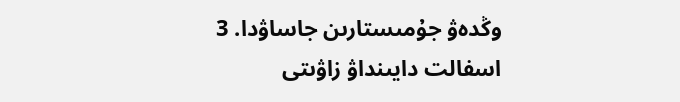وڭدەۋ جۇمىستارىن جاساۋدا. 3 اسفالت دايىنداۋ زاۋىتى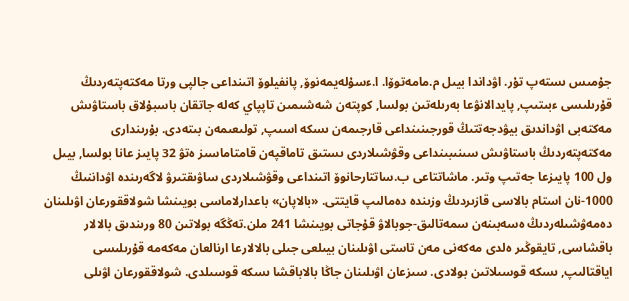جۇمىس ىستەپ تۇر. اۋداندا بيىل م.مامەتوۆا. ا.ءسۇلەيمەنوۆ, پانفيلوۆ اتىنداعى جالپى ورتا مەكتەپتەردىڭ قۇرىلىسى ءبىتىپ, پايدالانۋعا بەرىلەتىن بولسا, كوپتەن شەشىمىن تاپپاي كەلە جاتقان باسبۇلاق باستاۋىش مەكتەبى اۋداندىق بيۋدجەتتىڭ قورجىنىنداعى قارجىمەن ىسكە اسىپ, تولىعىمەن بىتەدى. بۇرىندارى مەكتەپتەردىڭ باستاۋىش سىنىبىنداعى وقۋشىلاردى ىستىق تاماقپەن قامتاماسىز ەتۋ 32 پايىز عانا بولسا, بيىل ول 100 پايىزعا جەتىپ وتىر. ماشاتتاعى ب.ساتتارحانوۆ اتىنداعى وقۋشىلاردى ساۋىقتىرۋ لاگەرىندە اۋداننىڭ 1000-نان استام بالاسى قازىردىڭ وزىندە دەمالىپ قايتتى. «بالاپان» باعدارلاماسى بويىنشا شولاققورعان اۋىلىنان دەمەۋشىلەردىڭ ەسەبىنەن سمەتالىق-جوبالاۋ قۇجاتى بويىنشا 241 ملن.تەڭگە بولاتىن 80 ورىندىق بالالار باقشاسى, تايقوڭىر ەلدى مەكەنى مەن تاستى اۋىلىنان بيىلعى جىلى بالالارعا ارنالعان مەكەمە قۇرىلىسى اياقتالىپ, ىسكە قوسىلاتىن بولادى. سىزعان اۋىلىنان جاڭا بالاباقشا ىسكە قوسىلدى. شولاققورعان اۋىلى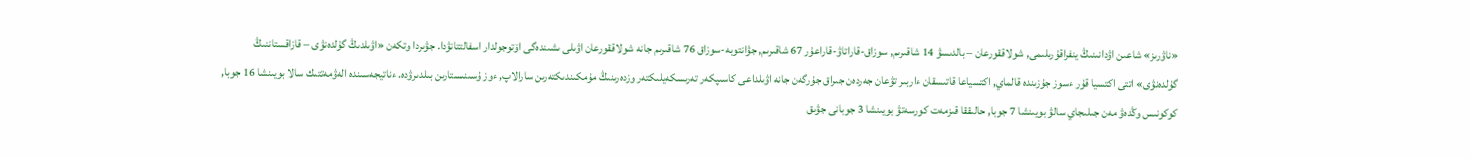«ناۋرىز» شاعىن اۋدانىنىڭ ينفراقۇرىلىمى, شولاققورعان – بالدىسۋ 14 شاقىرىم, سوزاق-قاراتاۋ-قاراعۇر 67 شاقىرىم, جۋانتوبە-سوزاق 76 شاقىرىم جانە شولاققورعان اۋىلى ىشىندەگى اۆتوجولدار اسفالتتانۋدا. جۋىردا وتكەن «اۋىلدىڭ گۇلدەنۋى – قازاقستاننىڭ گۇلدەنۋى» اتتى اكتسيا قۇر ءسوز جۇزىندە قالماي, اكتسياعا قاتىسقان ءاربىر تۋعان جەردەن جىراق جۇرگەن جانە اۋىلداعى كاسىپكەر تەرىسكەيلىكتەر وزدەرىنىڭ مۇمكىندىكتەرىن سارالاپ, ءوز ۇسىنىستارىن بىلدىرۋدە. ءناتيجەسىندە الەۋمەتتىك سالا بويىنشا 16 جوبا, كوكونىس وڭدەۋ مەن جىلىجاي سالۋ بويىنشا 7 جوبا, حالىققا قىزمەت كورسەتۋ بويىنشا 3 جوبانى جۋىق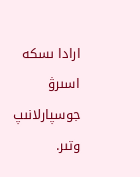ارادا ىسكە اسىرۋ جوسپارلانىپ وتىر.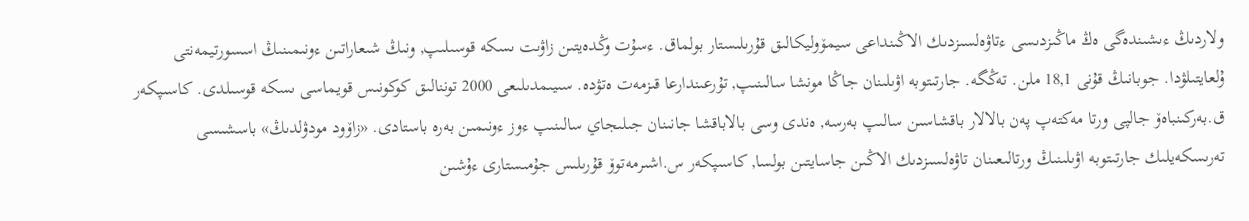ولاردىڭ ءىشىندەگى ەڭ ماڭىزدىسى ءتاۋەلسىزدىك الاڭىنداعى سيمۆوليكالىق قۇرىلىستار بولماق. ءسۇت وڭدەيتىن زاۋىت ىسكە قوسىلىپ, ونىڭ شىعاراتىن ءونىمىنىڭ اسسورتيمەنتى ۇلعايتىلۋدا. جوبانىڭ قۇنى 18,1 ملن. تەڭگە. جارتىتوبە اۋىلىنان جاڭا مونشا سالىنىپ, تۇرعىندارعا قىزمەت ەتۋدە. سىيىمدىلىعى 2000 توننالىق كوكونىس قويماسى ىسكە قوسىلدى. كاسىپكەر ق.بەركىنباەۆ جالپى ورتا مەكتەپ پەن بالالار باقشاسىن سالىپ بەرسە, ەندى وسى بالاباقشا جانىنان جىلىجاي سالىنىپ ءوز ءونىمىن بەرە باستادى. «زاۆود مودۋلدىڭ» باسشىسى تەرىسكەيلىك جارتىتوبە اۋىلىنىڭ ورتالىعىنان تاۋەلسىزدىك الاڭىن جاسايتىن بولسا, كاسىپكەر س.اشىرمەتوۆ قۇرىلىس جۇمىستارى ءۇشىن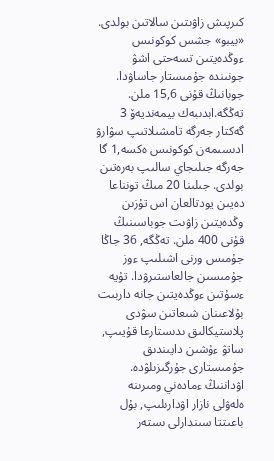كىرپىش زاۋىتىن سالاتىن بولدى. «بيبو» جشس كوكونىس ءوڭدەيتىن تسەحتى اشۋ جونىندە جۇمىستار جاساۋدا. جوبانىڭ قۇنى 15,6 ملن. تەڭگە.ابدىبەك بيمەنديەۆ 3 گەكتار جەرگە تامشىلاتىپ سۋارۋ ادىسىمەن كوكونىس ەكسە,1 گا جەرگە جىلىجاي سالىپ بەرەتىن بولدى. جىلىنا 20 مىڭ تونناعا دەيىن يودتالعان اس تۇزىن وڭدەيتىن زاۋىت جوباسىنىڭ قۇنى 400 ملن. تەڭگە, 36 جاڭا جۇمىس ورنى اشىلىپ ءوز جۇمىسىن جالعاستىرۋدا. تۇيە ءسۇتىن ءوڭدەيتىن جانە داربىت بۇلاعىنان شىعاتىن سۋدى پلاستيكالىق ىدىستارعا قۇيىپ, ساتۋ ءۇشىن دايىندىق جۇمىستارى جۇرگىزىلۋدە. اۋداننىڭ ءمادەني ومىرىنە ەلەۋلى نازار اۋدارىلىپ, بۇل باعىتتا سىندارلى ىستەر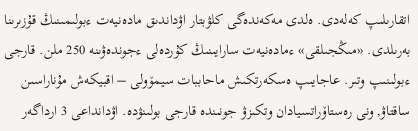اتقارىلىپ كەلەدى. ەلدى مەكەندەگى كلۋبتار اۋداندىق مادەنيەت ءبولىمىنىڭ قۇزىرىنا بەرىلدى. «مىڭجىلقى» ءمادەنيەت سارايىنىڭ كۇردەلى ءجوندەۋىنە 250 ملن. قارجى ءبولىنىپ وتىر. عاجايىپ ەسكەرتكىش ماحاببات سيمۆولى – اقبيكەش مۇناراسىن ساقتاۋ, ونى رەستاۆراتسيادان وتكىزۋ جونىندە قارجى بولىنۋدە. اۋدانداعى 3 ارداگەر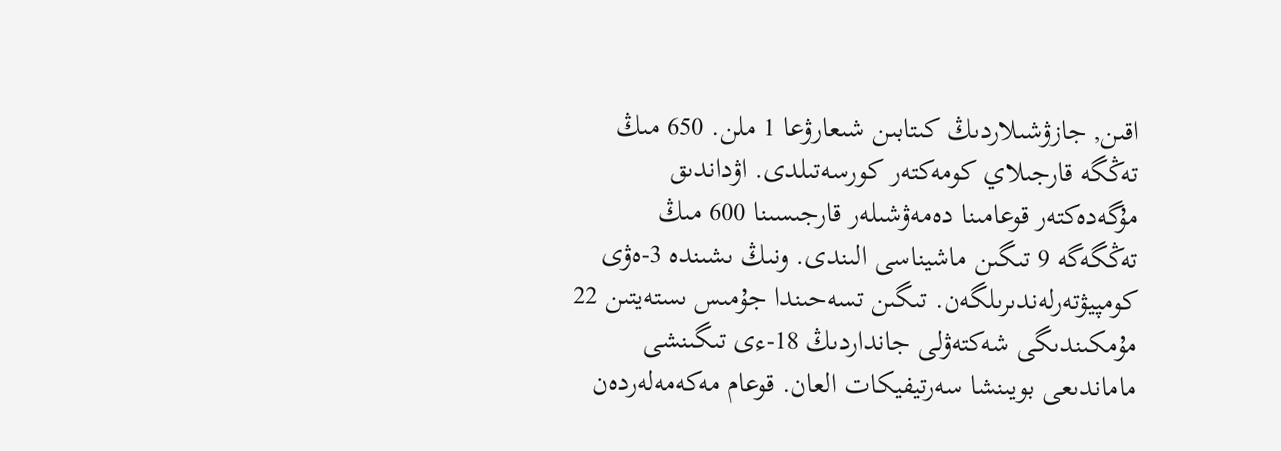اقىن, جازۋشىلاردىڭ كىتابىن شىعارۋعا 1 ملن. 650 مىڭ تەڭگە قارجىلاي كومەكتەر كورسەتىلدى. اۋداندىق مۇگەدەكتەر قوعامىنا دەمەۋشىلەر قارجىسىنا 600 مىڭ تەڭگەگە 9 تىگىن ماشيناسى الىندى. ونىڭ ىشىندە 3-ەۋى كومپيۋتەرلەندىرىلگەن. تىگىن تسەحىندا جۇمىس ىستەيتىن 22 مۇمكىندىگى شەكتەۋلى جانداردىڭ 18-ءى تىگىنشى ماماندىعى بويىنشا سەرتيفيكات العان. قوعام مەكەمەلەردەن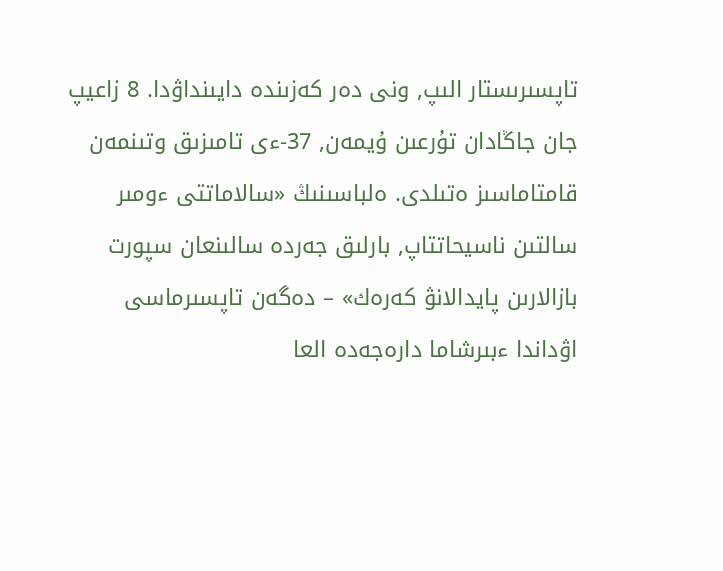تاپسىرىستار الىپ, ونى دەر كەزىندە دايىنداۋدا. 8 زاعيپ جان جاڭادان تۇرعىن ۇيمەن, 37-ءى تامىزىق وتىنمەن قامتاماسىز ەتىلدى. ەلباسىنىڭ «سالاماتتى ءومىر سالتىن ناسيحاتتاپ, بارلىق جەردە سالىنعان سپورت بازالارىن پايدالانۋ كەرەك» – دەگەن تاپسىرماسى اۋداندا ءبىرشاما دارەجەدە العا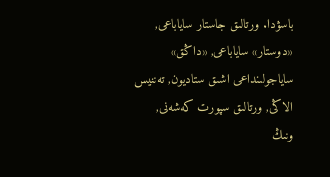باسۋدا. ورتالىق جاستار ساياباعى, «دوستار» ساياباعى, «داڭق» ساياجولىنداعى اشىق ستاديون, تەننيس الاڭى, ورتالىق سپورت كەشەنى, ونىڭ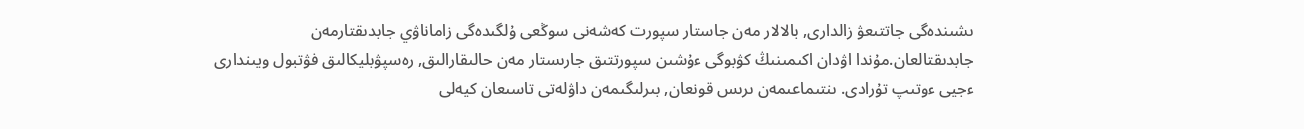ىشىندەگى جاتتىعۋ زالدارى, بالالار مەن جاستار سپورت كەشەنى سوڭعى ۇلگىدەگى زاماناۋي جابدىقتارمەن جابدىقتالعان.مۇندا اۋدان اكىمىنىڭ كۋبوگى ءۇشىن سپورتتىق جارىستار مەن حالىقارالىق, رەسپۋبليكالىق فۋتبول ويىندارى ءجيى ءوتىپ تۇرادى. ىنتىماعىمەن ىرىس قونعان, بىرلىگىمەن داۋلەتى تاسىعان كيەلى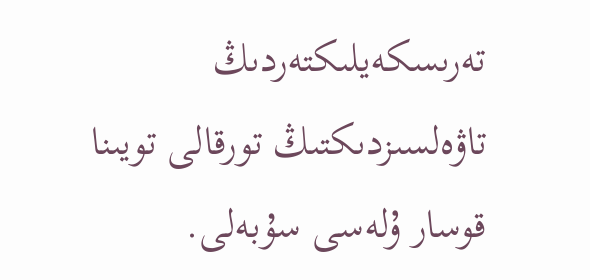تەرىسكەيلىكتەردىڭ تاۋەلسىزدىكتىڭ تورقالى تويىنا قوسار ۇلەسى سۇبەلى.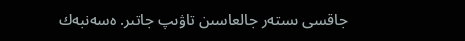جاقسى ىستەر جالعاسىن تاۋىپ جاتىر. ەسەنبەك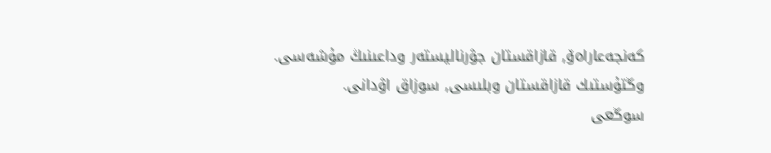كەنجەعاراەۆ, قازاقستان جۋرناليستەر وداعىنىڭ مۇشەسى. وڭتۇستىك قازاقستان وبلىسى, سوزاق اۋدانى.
سوڭعى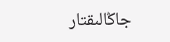جاڭالىقتار